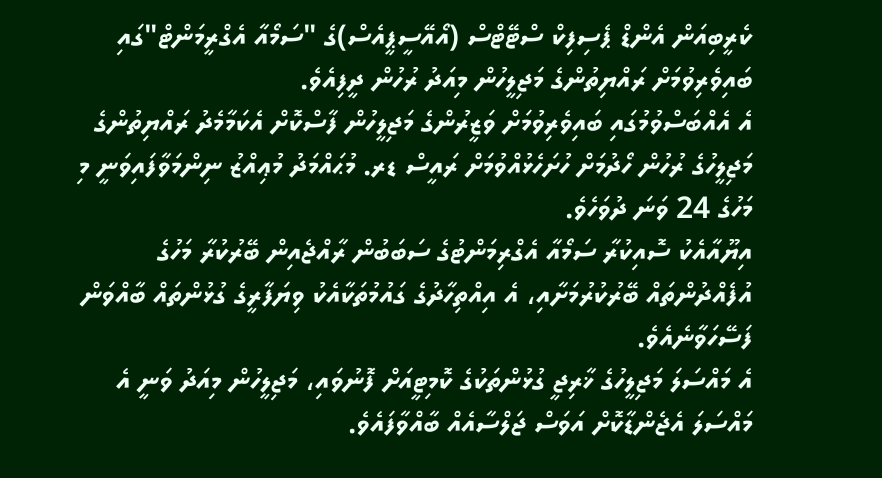ކެރީބިއަން އެންޑް ޕެސިފިކް ސްޓޭޓްސް (އޯއޭސީޕީއެސް)ގެ "ސަމޯއާ އެގްރީމަންޓް"ގައި ބައިވެރިވުމަށް ރައްޔިތުންގެ މަޖިލީހުން މިއަދު ރުހުން ދީފިއެވެ.
އެ އެއްބަސްވުމުގައި ބައިވެރިވުމަށް ވަޒީރުންގެ މަޖިލީހުން ފާސްކޮށް އެކަމާމެދު ރައްޔިތުންގެ މަޖިލީހުގެ ރުހުން ހޯދުމަށް ހުށަހެޅުއްވުމަށް ރައީސް ޑރ. މުޙައްމަދު މުޢިއްޒު ނިންމަވާފައިވަނީ މި މަހުގެ 24 ވަނަ ދުވަހެވެ.
އިޔޫއާއެކު ސޮއިކުރާ ސަމޯއާ އެގްރިމަންޓުގެ ސަބަބުން ރާއްޖެއިން ބޭރުކުރާ މަހުގެ އުފެއްދުންތައް ބޭރުކުރުމަށާއި، އެ އިއްތިހާދުގެ ގައުމުތަކާއެކު ވިޔަފާރީގެ ގުޅުންތައް ބާއްވަން ފަސޭހަވާނެއެވެ.
އެ މައްސަލަ މަޖިލީހުގެ ޚާރިޖީ ގުޅުންތަކުގެ ކޮމިޓީއަށް ފޮނުވައި، މަޖިލީހުން މިއަދު ވަނީ އެ މައްސަލަ އެޖެންޑާކޮށް އަވަސް ޖަލްސާއެއް ބާއްވާފައެވެ.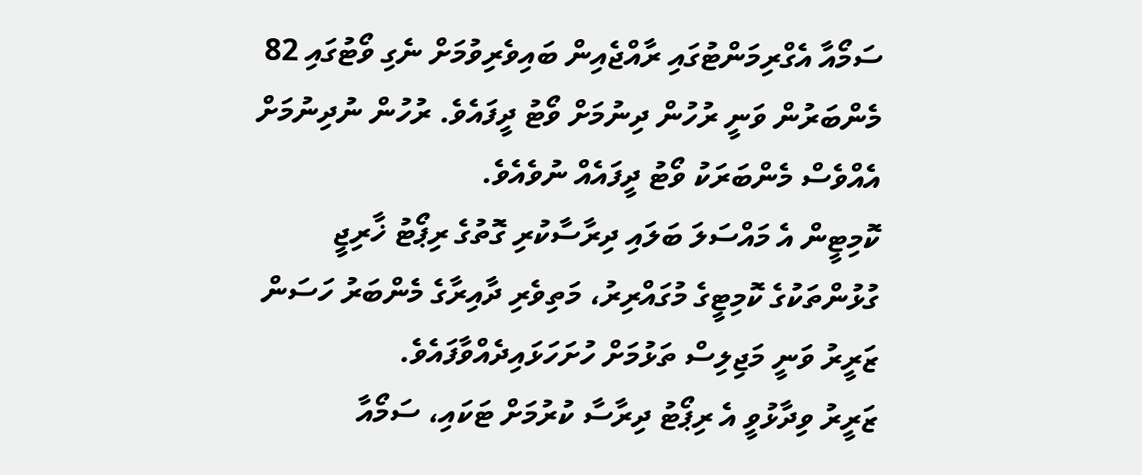ސަމޯއާ އެގްރިމަންޓުގައި ރާއްޖެއިން ބައިވެރިވުމަށް ނެގި ވޯޓުގައި 82 މެންބަރުން ވަނީ ރުހުން ދިނުމަށް ވޯޓު ދީފައެވެ. ރުހުން ނުދިނުމަށް އެއްވެސް މެންބަރަކު ވޯޓު ދީފައެއް ނުވެއެވެ.
ކޮމިޓީން އެ މައްސަލަ ބަލައި ދިރާސާކުރި ގޮތުގެ ރިޕޯޓު ޚާރިޖީ ގުޅުންތަކުގެ ކޮމިޓީގެ މުގައްރިރު، މަތިވެރި ދާއިރާގެ މެންބަރު ހަސަން ޒަރީރު ވަނީ މަޖިލިސް ތަޅުމަށް ހުށަހަޅައިދެއްވާފައެވެ.
ޒަރީރު ވިދާޅުވީ އެ ރިޕޯޓު ދިރާސާ ކުރުމަށް ޓަކައި، ސަމޯއާ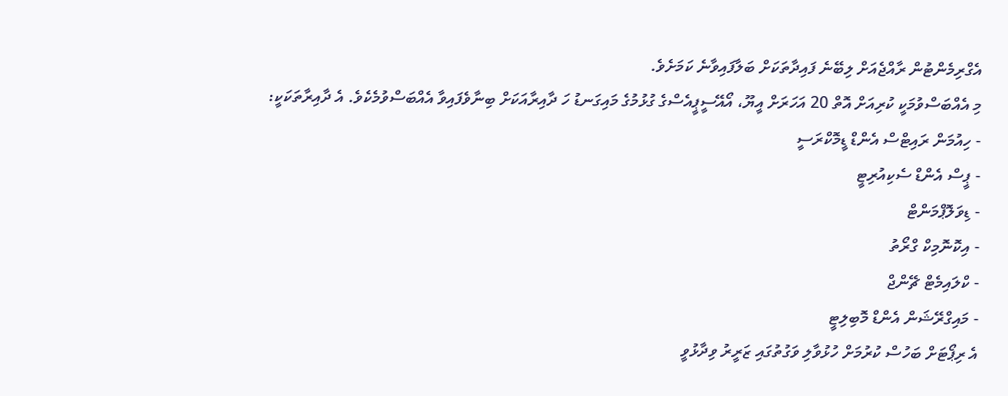އެގްރިމެންޓުން ރާއްޖެއަށް ލިބޭނެ ފައިދާތަކަށް ބަލާފައިވާނެ ކަމަށެވެ.
މި އެއްބަސްވުމަކީ ކުރިއަށް އޮތް 20 އަހަރަށް އީޔޫ، އޯއޭސީޕީއެސްގެ ގުޅުމުގެ މައިގަނޑު ހަ ދާއިރާއަކަށް ބިނާވެފައިވާ އެއްބަސްވުމެކެވެ. އެ ދާއިރާތަކަކީ:
- ހިއުމަން ރައިޓްސް އެންޑް ޑީމޮކްރަސީ
- ޕީސް އެންޑް ސެކިއުރިޓީ
- ޑިވަލޮޕްމަންޓް
- އިކޮނޮމިކް ގްރޯތު
- ކްލައިމެޓް ޗޭންޖް
- މައިގްރޭޝަން އެންޑް މޮބިލިޓީ
އެ ރިޕޯޓަށް ބަހުސް ކުރުމަށް ހުޅުވާލި ވަގުތުގައި ޒަރީރު ވިދާޅުވީ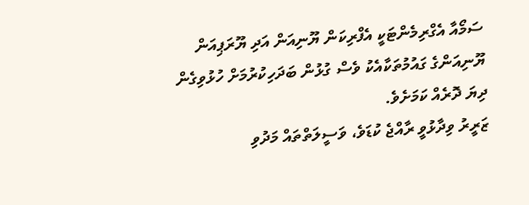ސަމޯއާ އެގްރިމެންޓަކީ އެފްރިކަން ޔޫނިއަން އަދި ޔޫރަޕިއަން ޔޫނިއަންގެ ގައުމުތަކާއެކު ވެސް ގުޅުން ބަދަހިކުރުމަށް ހުޅުވިގެން ދިޔަ ދޮރެއް ކަމަށެވެ.
ޒަރީރު ވިދާޅުވީ ރާއްޖެ ކުޑަވެ، ވަސީލަތްތައް މަދުވި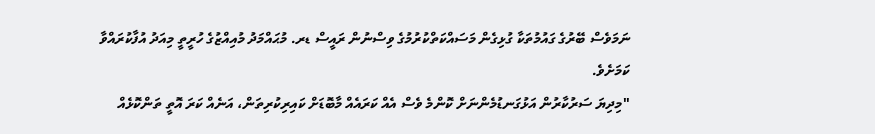ނަމަވެސް ބޭރުގެ ގައުމުތަކާ ގުޅިގެން މަސައްކަތްކުރުމުގެ ވިސްނުން ރައީސް ޑރ. މުޙައްމަދު މުއިއްޒުގެ ހުރީތީ މިއަދު އުފާކުރައްވާ ކަމަށެވެ.
"މިދިޔަ ސަރުކާރުން އަޅުގަނޑުމެންނަށް ކޮންމެ ވެސް އެއް ކަރައެއް މާބޮޑަށް ކައިރިކުރިތަން، އަނެއް ކަރަ އޮތީ ތަންކޮޅެއް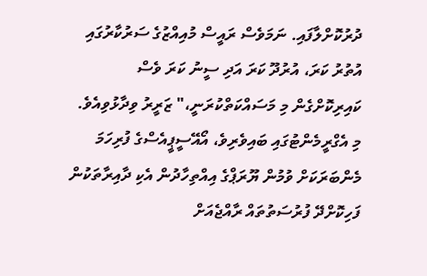ދުރުކޮށްލާފައި. ނަމަވެސް ރައީސް މުއިއްޒުގެ ސަރުކާރުގައި އުތުރު ކަރަ، އުރުދޫ ކަރަ އަދި ސީނު ކަރަ ވެސް ކައިރިކޮށްގެން މި މަސައްކަތްކުރަނީ،" ޒަރީރު ވިދާޅުވިއެވެ.
މި އެގްރީމެންޓުގައި ބައިވެރިވެ، އޯއޭސީޕީއެސްގެ ފުރިހަމަ މެންބަރަކަށް ވުމުން ޔޫރަޕްގެ އިއްތިހާދުން އެކި ދާއިރާތަކުން ފަހިކޮށްދޭ ފުރުސަތުތައް ރާއްޖެއަށް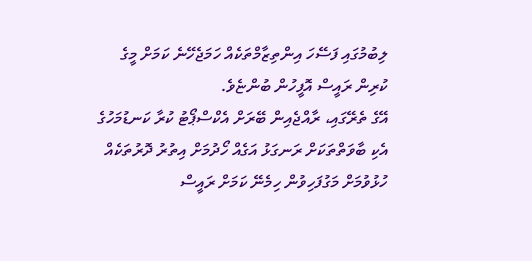ލިބުމުގައި ފަސޭހަ އިންތިޒާމްތަކެއް ހަމަޖެހޭނެ ކަމަށް މީގެ ކުރިން ރައީސް އޮފީހުން ބުންޏެވެ.
އޭގެ ތެރޭގައި، ރާއްޖެއިން ބޭރަށް އެކްސްޕޯޓު ކުރާ ކަނޑުމަހުގެ އެކި ބާވަތްތަކަށް ރަނގަޅު އަގެއް ހޯދުމަށް އިތުރު ދޮރުތަކެއް ހުޅުވުމަށް މަގުފަހިވުން ހިމެނޭ ކަމަށް ރައީސް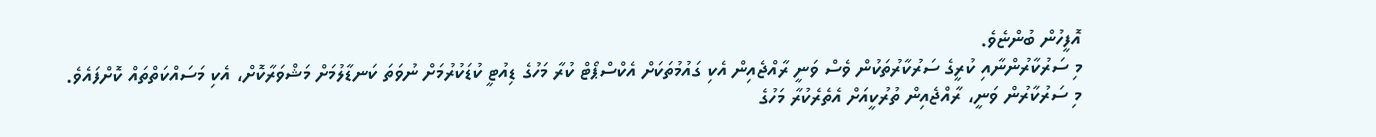އޮފީހުން ބުންޏެވެ.
މި ސަރުކާރުންނާއި ކުރީގެ ސަރުކާރުތަކުން ވެސް ވަނީ ރާއްޖެއިން އެކި ގައުމުތަކަށް އެކްސްޕޯޓް ކުރާ މަހުގެ ޑިއުޓީ ކުޑަކުރުމަށް ނުވަތަ ކަނޑާލުމަށް މަޝްވަރާކޮށް، އެކި މަސައްކަތްތައް ކޮށްފައެވެ.
މި ސަރުކާރުން ވަނީ، ރާއްޖެއިން ތުރުކީއަށް އެތެރެކުރާ މަހުގެ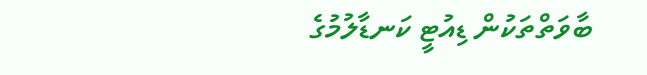ބާވަތްތަކުން ޑިއުޓީ ކަނޑާލުމުގެ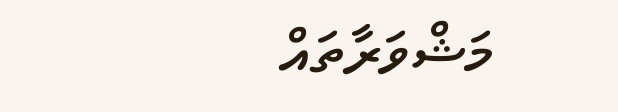މަޝްވަރާތައް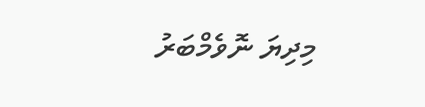މިދިޔަ ނޮވެމްބަރު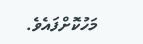މަހުކޮށްފައެވެ.